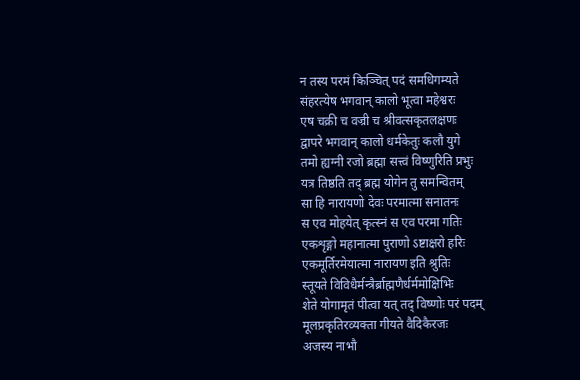न तस्य परमं किञ्चित् पदं समधिगम्यते
संहरत्येष भगवान् कालो भूत्वा महेश्वरः
एष चक्री च वज्री च श्रीवत्सकृतलक्षणः
द्वापरे भगवान् कालो धर्मकेतुः कलौ युगे
तमो ह्यग्नी रजो ब्रह्मा सत्त्वं विष्णुरिति प्रभुः
यत्र तिष्ठति तद् ब्रह्म योगेन तु समन्वितम्
सा हि नारायणो देवः परमात्मा सनातनः
स एव मोहयेत् कृत्स्नं स एव परमा गतिः
एकशृङ्गो महानात्मा पुराणो ऽष्टाक्षरो हरिः
एकमूर्तिरमेयात्मा नारायण इति श्रुतिः
स्तूयते विविधैर्मन्त्रैर्ब्राह्मणैर्धर्ममोक्षिभिः
शेते योगामृतं पीत्वा यत् तद् विष्णोः परं पदम्
मूलप्रकृतिरव्यक्ता गीयते वैदिकैरजः
अजस्य नाभौ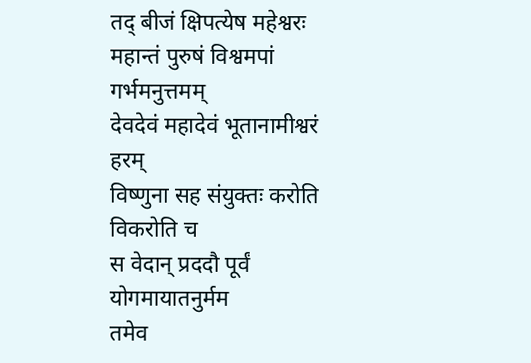तद् बीजं क्षिपत्येष महेश्वरः
महान्तं पुरुषं विश्वमपां गर्भमनुत्तमम्
देवदेवं महादेवं भूतानामीश्वरं हरम्
विष्णुना सह संयुक्तः करोति विकरोति च
स वेदान् प्रददौ पूर्वं योगमायातनुर्मम
तमेव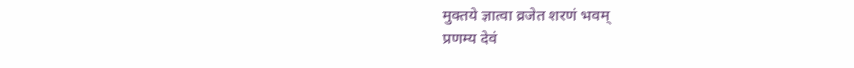मुक्तये ज्ञात्वा व्रजेत शरणं भवम्
प्रणम्य देवं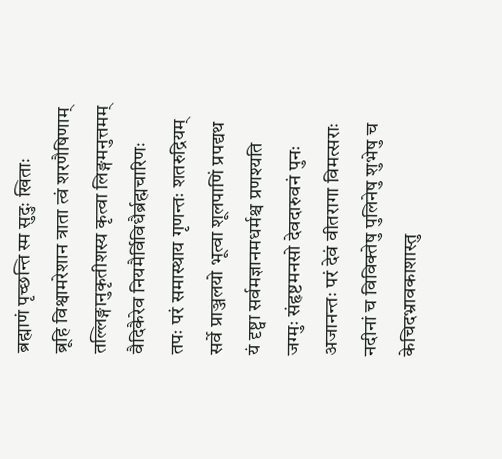ब्रह्माणं पृच्छन्ति स्म सुदुः खिताः
ब्रूहि विश्वामरेशान त्राता त्वं शरणैषिणाम्
तल्लिङ्गानुकृतीशस्य कृत्वा लिङ्गमनुत्तमम्
वैदिकैरेव नियमैर्विविधैर्ब्रह्मचारिणः
तपः परं समास्थाय गृणन्तः शतरुद्रियम्
सर्वे प्राञ्जलयो भूत्वा शूलपाणिं प्रपद्यथ
यं दृष्ट्वा सर्वमज्ञानमधर्मश्च प्रणश्यति
जग्मुः संहृष्टमनसो देवदारुवनं पुनः
अजानन्तः परं देवं वीतरागा विमत्सराः
नदीनां च विविक्तेषु पुलिनेषु शुभेषु च
केचिदभ्रावकाशास्तु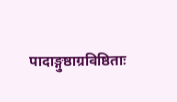पादाङ्गुष्ठाग्रविष्ठिताः